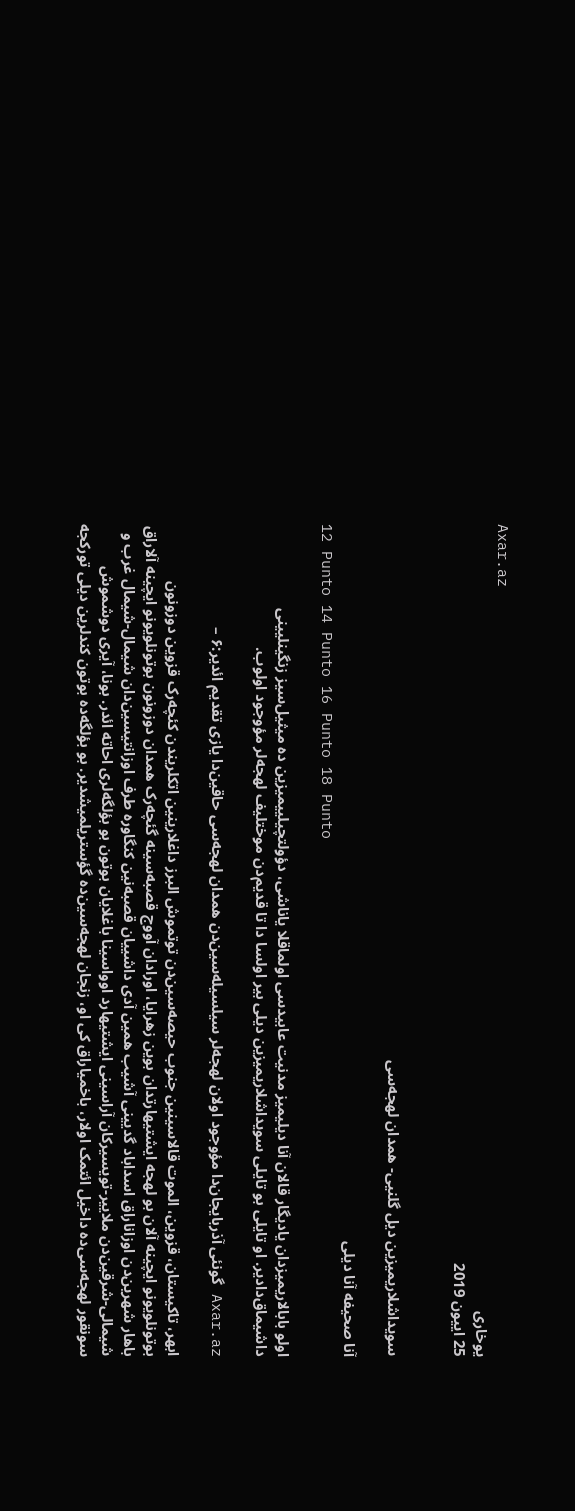Axar.az
یوخاری
25 اییون 2019


سویداشلاریمیزین دیل گلنیی- همدان لهجه‌سی

آنا صحیفه آنا دیلی
12 Punto 14 Punto 16 Punto 18 Punto

اولو بابالاریمیزدان یادیگار قالان آنا دیلیمیز مدنیت عابیدسی اولماقلا یاناشی، دؤولتچیلییمیزین ده میثیل‌سیز زنگینلیینی داشیماق‌دادیر. او تایلی بو تایلی سویداشلاریمیزین دیلی بیر اولسا دا تا قدیم‌دن موختلیف لهجه‌لر مؤوجود اولوب.

Axar.az گونئی آذربایجان‌دا مؤوجود اولان لهجه‌لر سیلسیله‌سین‌دن همدان لهجه‌سی حاقین‌دا یازی تقدیم ائدیر:۶ –

ابهر، تاکیستان، قزوین، الموت قالاسینین جنوب حیصه‌سین‌دن توتموش البرز داغلارینین اتکلریندن کئچه‌رک قزوین دوزونون بوتونلویونو ایچینه آلان بو لهجه ایشتیهارتدان بوین زهرایا، اورادان آووج قصبه‌سینه گئچه‌رک همدان دوزونون بوتونلویونو ایچینه آلاراق باهار شهرین‌دن اوزاناراق اسداباد گدیینی آشیب همین آدی داشییان قصبه‌نین کنگاوره طرف اوزانتیسین‌دان شیمال-شیمال غرب و شیمالی-شرقین‌دن ملاییر-تویسیرکان آراسینی ایشتیهارد اوواسینا باغلایان بوتون بو بؤلگه‌لری احاته ائدر. بونا، آیری دوشموش سونقور لهجه‌سی‌ده داخیل ائتمک اولار، باخمیاراق کی او، زنجان لهجه‌سین‌ده گؤستریلمیشدیر. بو بؤلگه‌ده بوتون کندلرین دیلی تورکجه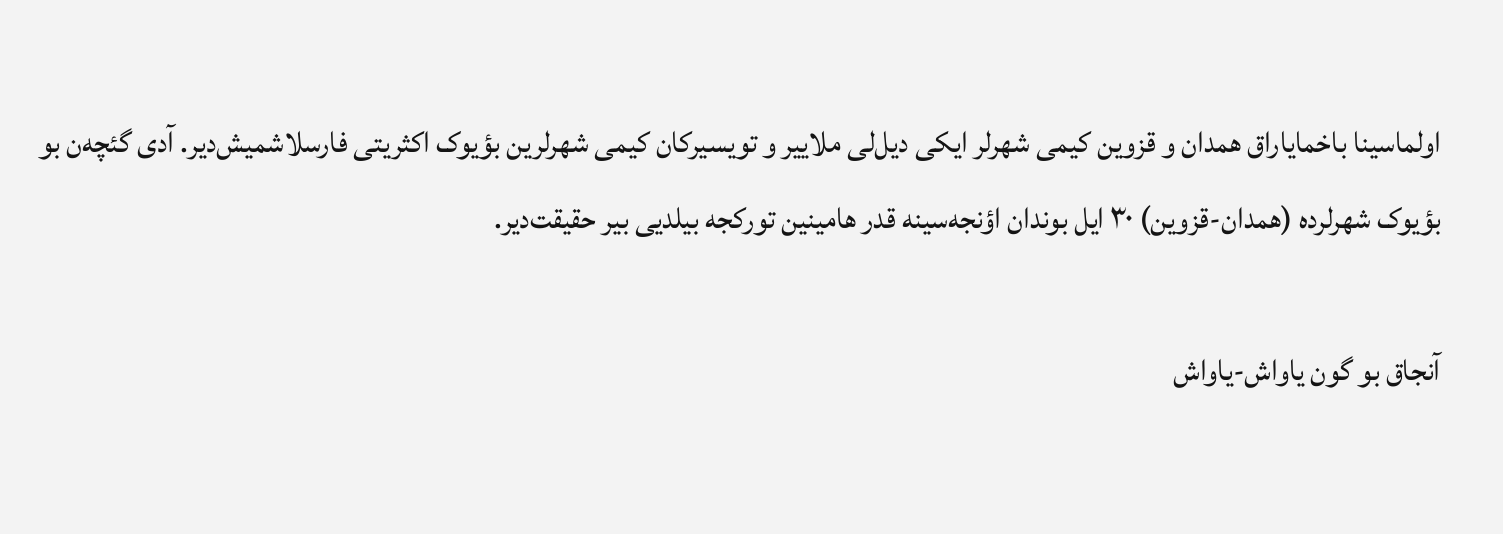اولماسینا باخمایاراق همدان و قزوین کیمی شهرلر ایکی دیل‌لی ملاییر و تویسیرکان کیمی شهرلرین بؤیوک اکثریتی فارسلاشمیش‌دیر. آدی گئچه‌ن بو بؤیوک شهرلرده (همدان-قزوین) ۳۰ ایل بوندان اؤنجه‌سینه قدر هامینین تورکجه بیلدیی بیر حقیقت‌دیر.

آنجاق بو گون یاواش-یاواش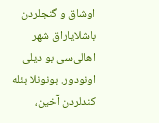اوشاق و گنجلردن باشلایاراق شهر اهالی‌سی بو دیلی اونودور. بونونلا بئله کندلردن آخین،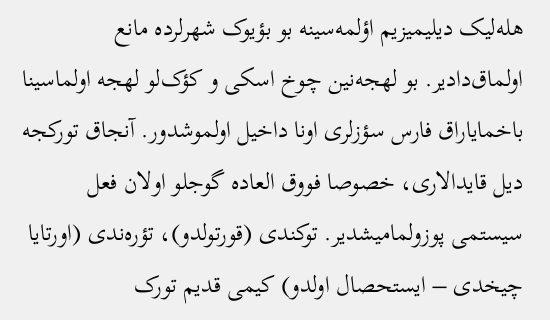هله‌لیک دیلیمیزیم اؤلمه‌سینه بو بؤیوک شهرلرده مانع اولماق‌دادیر. بو لهجه‌نین چوخ اسکی و کؤک‌لو لهجه اولماسینا باخمایاراق فارس سؤزلری اونا داخیل اولموشدور. آنجاق تورکجه دیل قایدالاری، خصوصا فووق العاده گوجلو اولان فعل سیستمی پوزولمامیشدیر. توکندی (قورتولدو)، تؤره‌ندی (اورتایا چیخدی – ایستحصال اولدو) کیمی قدیم تورک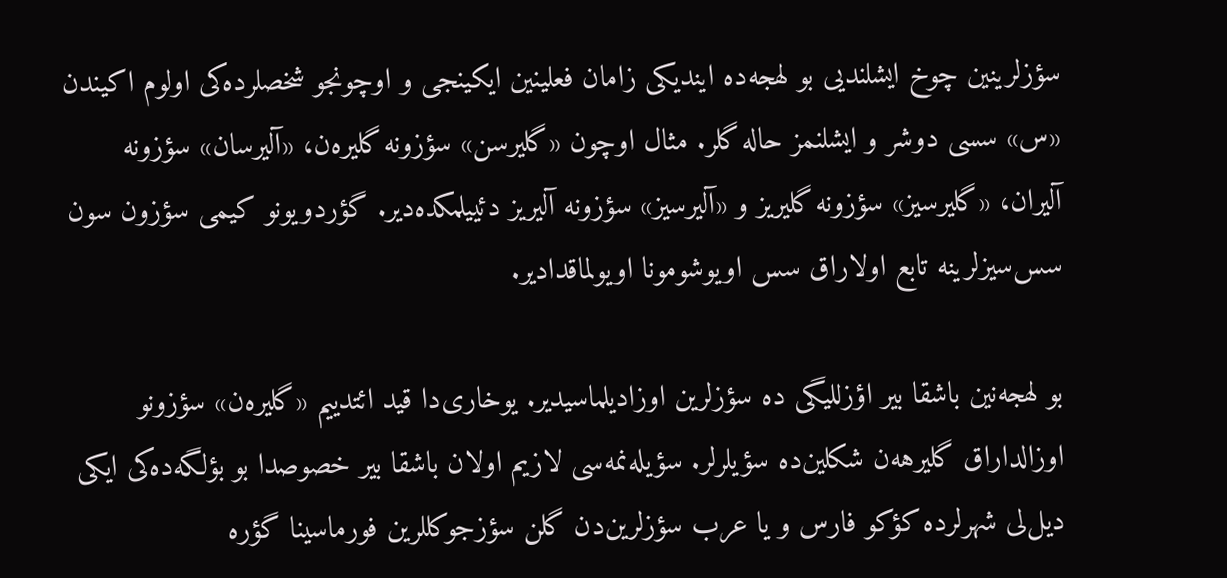سؤزلرینین چوخ ایشلندیی بو لهجه‌ده ایندیکی زامان فعلینین ایکینجی و اوچونجو شخصلرده‌کی اولوم اکیندن «س» سسی دوشر و ایشلنمز حاله گلر. مثال اوچون «گلیرسن» سؤزونه گلیره‌ن، «آلیرسان» سؤزونه آلیران، «گلیرسیز» سؤزونه گلیریز و «آلیرسیز» سؤزونه آلیریز دئییلمکده‌دیر. گؤردویونو کیمی سؤزون سون سس‌سیزلرینه تابع اولاراق سس اویوشومونا اویولماقدادیر.

بو لهجه‌نین باشقا بیر اؤزللیگی ده سؤزلرین اوزادیلماسیدیر. یوخاری‌دا قید ائتدییم «گلیره‌ن» سؤزونو اوزالداراق گلیرهه‌ن شکلین‌ده سؤیلرلر. سؤیله‌نمه‌سی لازیم اولان باشقا بیر خصوصدا بو بؤلگه‌ده‌کی ایکی دیل‌لی شهرلرده کؤکو فارس و یا عرب سؤزلرین‌دن گلن سؤزجوکللرین فورماسینا گؤره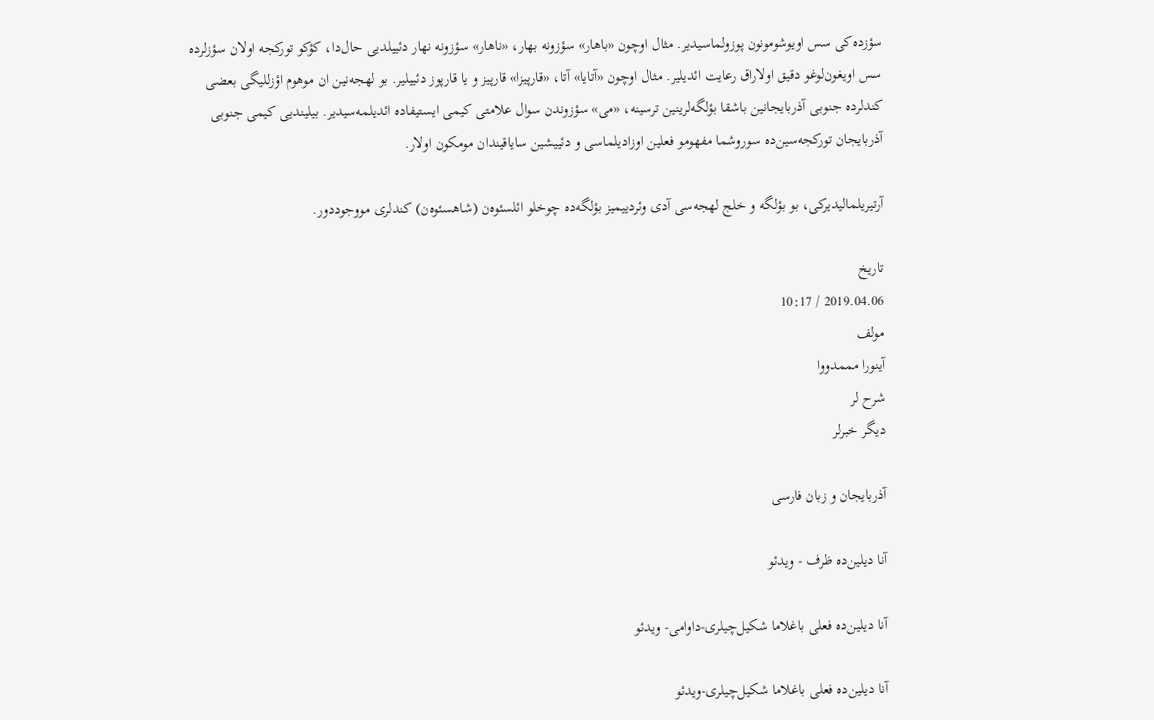سؤزده‌کی سس اویوشومونون پوزولماسیدیر. مثال اوچون «باهار» سؤزونه بهار، «ناهار» سؤزونه نهار دئییلدیی حال‌دا، کؤکو تورکجه اولان سؤزلرده سس اویغون‌لوغو دقیق اولاراق رعایت ائدیلیر. مثال اوچون «آتایا» آتا، «قارپیزا» قارپیز و یا قارپوز دئییلیر. بو لهجه‌نین ان موهوم اؤزللیگی بعضی کندلرده جنوبی آذربایجانین باشقا بؤلگه‌لرینین ترسینه، «می» سؤزوندن سوال علامتی کیمی ایستیفاده ائدیلمه‌سیدیر. بیلیندیی کیمی جنوبی آذربایجان تورکجه‌سین‌ده سوروشما مفهومو فعلین اوزادیلماسی و دئییشین سایاقیندان مومکون اولار.

آرتیریلمالیدیرکی، بو بؤلگه و خلج لهجه‌سی آدی وئردییمیز بؤلگه‌ده چوخلو ائلسئوه‌ن (شاهسئوه‌ن) کندلری مووجوددور.

تاریخ
2019.04.06 / 10:17
مولف
آینورا مممدووا
شرح لر
دیگر خبرلر

آذربایجان و زبان فارسی

آنا دیلین‌ده ظرف - ویدئو

آنا دیلین‌ده فعلی باغلاما شکیل‌چیلری-داوامی- ویدئو

آنا دیلین‌ده فعلی باغلاما شکیل‌چیلری-ویدئو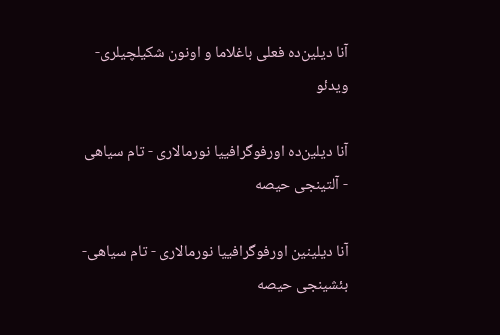آنا دیلین‌ده فعلی باغلاما و اونون شکیلچیلری-ویدئو

آنا دیلین‌ده اورفوگرافییا نورمالاری - تام سیاهی - آلتینجی حیصه

آنا دیلینین اورفوگرافییا نورمالاری - تام سیاهی-بئشینجی حیصه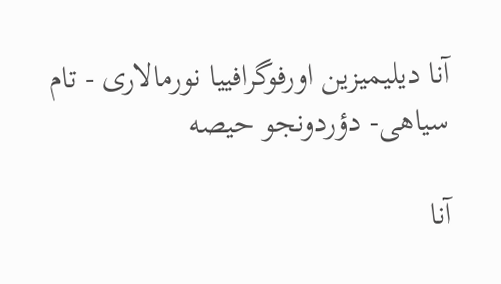آنا دیلیمیزین اورفوگرافییا نورمالاری - تام سیاهی- دؤردونجو حیصه

آنا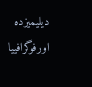دیلیمیزده اورفوگرافییا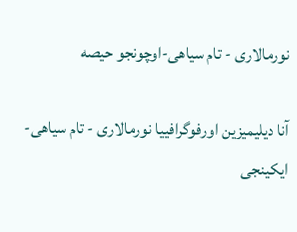نورمالاری - تام سیاهی-اوچونجو حیصه

آنا دیلیمیزین اورفوگرافییا نورمالاری - تام سیاهی-ایکینجی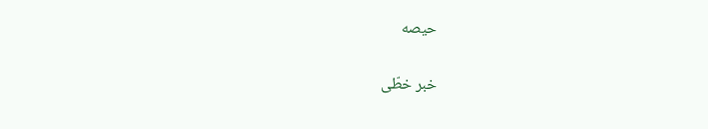حیصه

خبر خطّی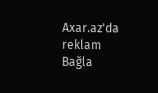Axar.az'da reklam Bağla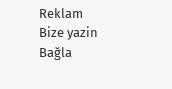Reklam
Bize yazin Bağla